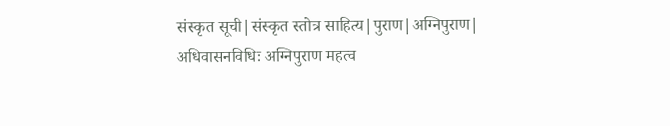संस्कृत सूची|संस्कृत स्तोत्र साहित्य|पुराण|अग्निपुराण| अधिवासनविधिः अग्निपुराण महत्व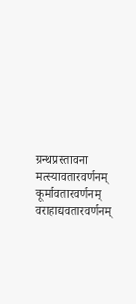ग्रन्थप्रस्तावना मत्स्यावतारवर्णनम् कूर्मावतारवर्णनम् वराहाद्यवतारवर्णनम्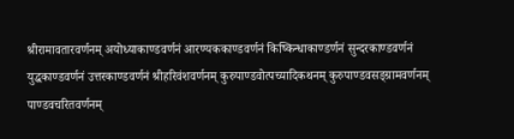श्रीरामावतारवर्णनम् अयोध्याकाण्डवर्णनं आरण्यककाण्डवर्णनं किष्किन्धाकाण्डर्णनं सुन्दरकाण्डवर्णनं युद्धकाण्डवर्णनं उत्तरकाण्डवर्णनं श्रीहरिवंशवर्णनम् कुरुपाण्डवोत्पच्यादिकथनम् कुरुपाण्डवसङ्ग्रामवर्णनम् पाण्डवचरितवर्णनम्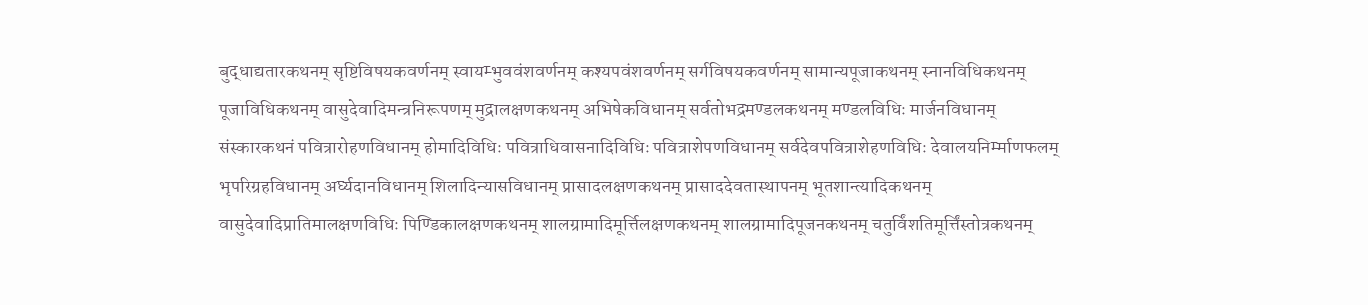बुद्धाद्यतारकथनम् सृष्टिविषयकवर्णनम् स्वायम्भुववंशवर्णनम् कश्यपवंशवर्णनम् सर्गविषयकवर्णनम् सामान्यपूजाकथनम् स्नानविधिकथनम् पूजाविधिकथनम् वासुदेवादिमन्त्रनिरूपणम् मुद्रालक्षणकथनम् अभिषेकविधानम् सर्वतोभद्रमण्डलकथनम् मण्डलविधिः मार्जनविधानम् संस्कारकथनं पवित्रारोहणविधानम् होमादिविधिः पवित्राधिवासनादिविधिः पवित्राशेपणविधानम् सर्वदेवपवित्राशेहणविधिः देवालयनिर्म्माणफलम् भृपरिग्रहविधानम् अर्घ्यदानविधानम् शिलादिन्यासविधानम् प्रासादलक्षणकथनम् प्रासाददेवतास्थापनम् भूतशान्त्यादिकथनम् वासुदेवादिप्रातिमालक्षणविधिः पिण्डिकालक्षणकथनम् शालग्रामादिमूर्त्तिलक्षणकथनम् शालग्रामादिपूजनकथनम् चतुर्विंशतिमूर्त्तिंस्तोत्रकथनम्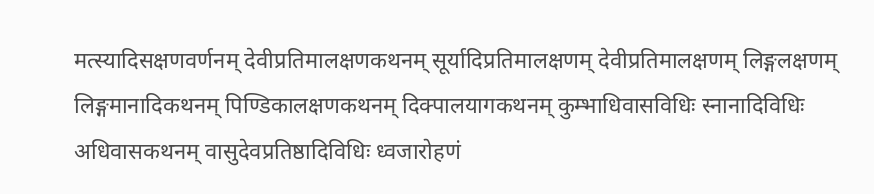मत्स्यादिसक्षणवर्णनम् देवीप्रतिमालक्षणकथनम् सूर्यादिप्रतिमालक्षणम् देवीप्रतिमालक्षणम् लिङ्गलक्षणम् लिङ्गमानादिकथनम् पिण्डिकालक्षणकथनम् दिक्पालयागकथनम् कुम्भाधिवासविधिः स्नानादिविधिः अधिवासकथनम् वासुदेवप्रतिष्ठादिविधिः ध्वजारोहणं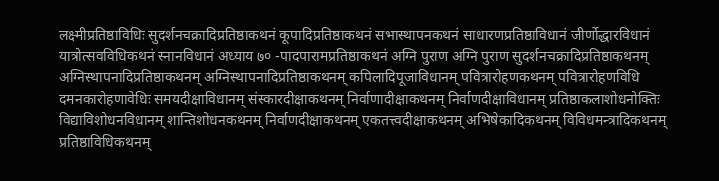लक्ष्मीप्रतिष्ठाविधिः सुदर्शनचक्रादिप्रतिष्ठाकथनं कूपादिप्रतिष्ठाकथनं सभास्थापनकथनं साधारणप्रतिष्ठाविधानं जीर्णोद्धारविधानं यात्रोत्सवविधिकथनं स्नानविधानं अध्याय ७० -पादपारामप्रतिष्ठाकथनं अग्नि पुराण अग्नि पुराण सुदर्शनचक्रादिप्रतिष्ठाकथनम् अग्निस्थापनादिप्रतिष्ठाकथनम् अग्निस्थापनादिप्रतिष्ठाकथनम् कपिलादिपूजाविधानम् पवित्रारोहणकथनम् पवित्रारोहणविधि दमनकारोहणावेधिः समयदीक्षाविधानम् संस्कारदीक्षाकथनम् निर्वाणादीक्षाकथनम् निर्वाणदीक्षाविधानम् प्रतिष्ठाकलाशोधनोक्तिः विद्याविशोधनविधानम् शान्तिशोधनकथनम् निर्वाणदीक्षाकथनम् एकतत्त्वदीक्षाकथनम् अभिषेकादिकथनम् विविधमन्त्रादिकथनम् प्रतिष्ठाविधिकथनम्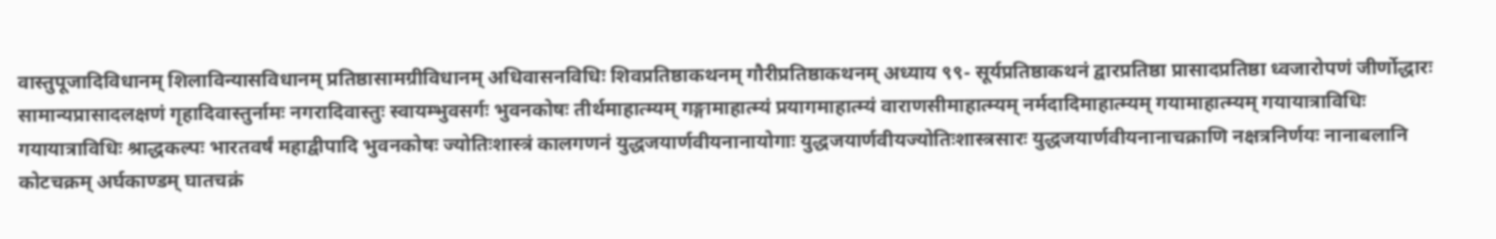वास्तुपूजादिविधानम् शिलाविन्यासविधानम् प्रतिष्ठासामग्रीविधानम् अधिवासनविधिः शिवप्रतिष्ठाकथनम् गौरीप्रतिष्ठाकथनम् अध्याय ९९- सूर्यप्रतिष्ठाकथनं द्वारप्रतिष्ठा प्रासादप्रतिष्ठा ध्वजारोपणं जीर्णोद्धारः सामान्यप्रासादलक्षणं गृहादिवास्तुर्नामः नगरादिवास्तुः स्वायम्भुवसर्गः भुवनकोषः तीर्थमाहात्म्यम् गङ्गामाहात्म्यं प्रयागमाहात्म्यं वाराणसीमाहात्म्यम् नर्मदादिमाहात्म्यम् गयामाहात्म्यम् गयायात्राविधिः गयायात्राविधिः श्राद्धकल्पः भारतवर्षं महाद्वीपादि भुवनकोषः ज्योतिःशास्त्रं कालगणनं युद्धजयार्णवीयनानायोगाः युद्धजयार्णवीयज्योतिःशास्त्रसारः युद्धजयार्णवीयनानाचक्राणि नक्षत्रनिर्णयः नानाबलानि कोटचक्रम् अर्घकाण्डम् घातचक्रं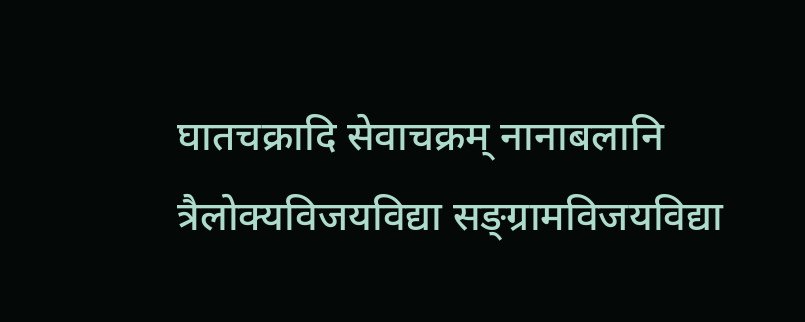घातचक्रादि सेवाचक्रम् नानाबलानि त्रैलोक्यविजयविद्या सङ्ग्रामविजयविद्या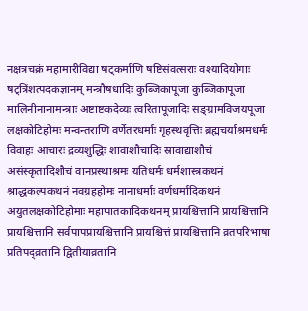नक्षत्रचक्रं महामारीविद्या षट्कर्माणि षष्टिसंवत्सराः वश्यादियोगाः षट्त्रिंशत्पदकज्ञानम् मन्त्रौषधादिः कुब्जिकापूजा कुब्जिकापूजा मालिनीनानामन्त्राः अष्टाष्टकदेव्यः त्वरितापूजादिः सङ्ग्रामविजयपूजा लक्षकोटिहोमः मन्वन्तराणि वर्णेतरधर्माः गृहस्थवृत्तिः ब्रह्मचर्याश्रमधर्मः विवाहः आचारः द्रव्यशुद्धिः शावाशौचादिः स्रावाद्याशौचं असंस्कृतादिशौचं वानप्रस्थाश्रमः यतिधर्मः धर्मशास्त्रकथनं श्राद्धकल्पकथनं नवग्रहहोमः नानाधर्माः वर्णधर्मादिकथनं अयुतलक्षकोटिहोमाः महापातकादिकथनम् प्रायश्चित्तानि प्रायश्चित्तानि प्रायश्चित्तानि सर्वपापप्रायश्चित्तानि प्रायश्चित्तं प्रायश्चित्तानि व्रतपरिभाषा प्रतिपद्व्रतानि द्वितीयाव्रतानि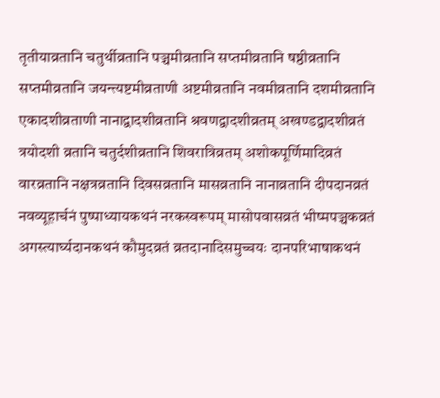तृतीयाव्रतानि चतुर्थीव्रतानि पञ्चमीव्रतानि सप्तमीव्रतानि षष्ठीव्रतानि सप्तमीव्रतानि जयन्त्यष्टमीव्रताणी अष्टमीव्रतानि नवमीव्रतानि दशमीव्रतानि एकादशीव्रताणी नानाद्वादशीव्रतानि श्रवणद्वादशीव्रतम् अखण्डद्वादशीव्रतं त्रयोदशी व्रतानि चतुर्दशीव्रतानि शिवरात्रिव्रतम् अशोकपूर्णिमादिव्रतं वारव्रतानि नक्षत्रव्रतानि दिवसव्रतानि मासव्रतानि नानाव्रतानि दीपदानव्रतं नवव्यूहार्चनं पुष्पाध्यायकथनं नरकस्वरूपम् मासोपवासव्रतं भीष्मपञ्चकव्रतं अगस्त्यार्घ्यदानकथनं कौमुदव्रतं व्रतदानादिसमुच्चयः दानपरिभाषाकथनं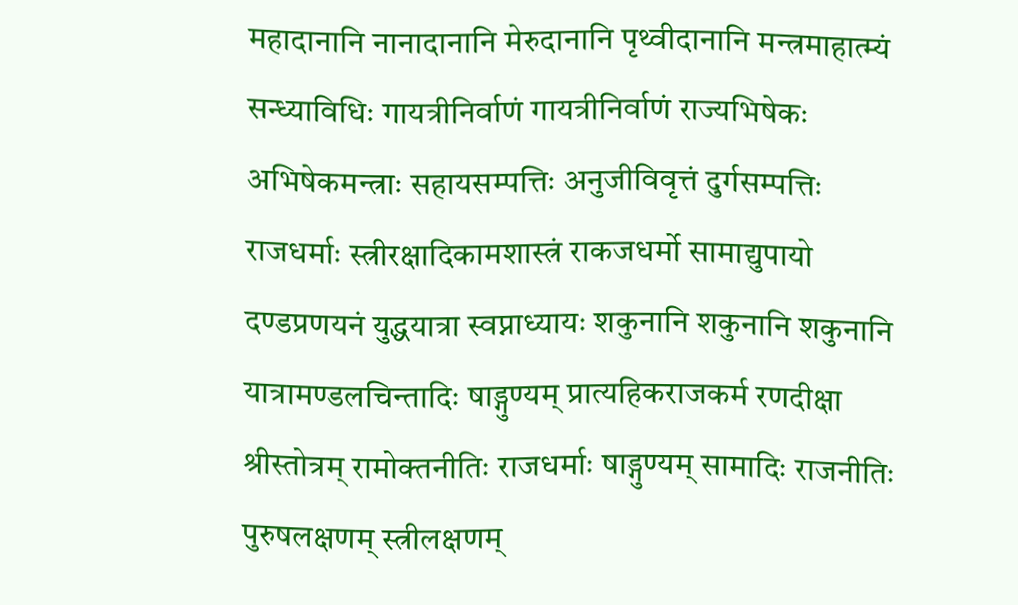महादानानि नानादानानि मेरुदानानि पृथ्वीदानानि मन्त्रमाहात्म्यं सन्ध्याविधिः गायत्रीनिर्वाणं गायत्रीनिर्वाणं राज्यभिषेकः अभिषेकमन्त्राः सहायसम्पत्तिः अनुजीविवृत्तं दुर्गसम्पत्तिः राजधर्माः स्त्रीरक्षादिकामशास्त्रं राकजधर्मो सामाद्युपायो दण्डप्रणयनं युद्धयात्रा स्वप्नाध्यायः शकुनानि शकुनानि शकुनानि यात्रामण्डलचिन्तादिः षाड्गुण्यम् प्रात्यहिकराजकर्म रणदीक्षा श्रीस्तोत्रम् रामोक्तनीतिः राजधर्माः षाड्गुण्यम् सामादिः राजनीतिः पुरुषलक्षणम् स्त्रीलक्षणम्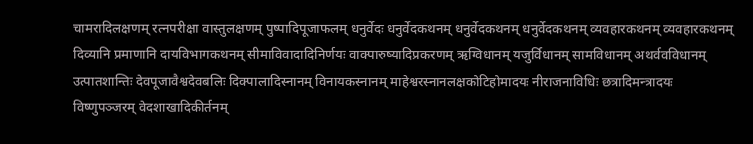चामरादिलक्षणम् रत्नपरीक्षा वास्तुलक्षणम् पुष्पादिपूजाफलम् धनुर्वेदः धनुर्वेदकथनम् धनुर्वेदकथनम् धनुर्वेदकथनम् व्यवहारकथनम् व्यवहारकथनम् दिव्यानि प्रमाणानि दायविभागकथनम् सीमाविवादादिनिर्णयः वाक्पारुष्यादिप्रकरणम् ऋग्विधानम् यजुर्विधानम् सामविधानम् अथर्ववविधानम् उत्पातशान्तिः देवपूजावैश्वदेवबलिः दिक्पालादिस्नानम् विनायकस्नानम् माहेश्वरस्नानलक्षकोटिहोमादयः नीराजनाविधिः छत्रादिमन्त्रादयः विष्णुपञ्जरम् वेदशाखादिकीर्तनम्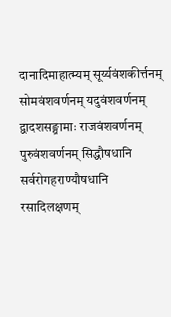दानादिमाहात्म्यम् सूर्य्यवंशकीर्त्तनम् सोमवंशवर्णनम् यदुवंशवर्णनम् द्वादशसङ्ग्रामाः राजवंशवर्णनम् पुरुवंशवर्णनम् सिद्धौषधानि सर्वरोगहराण्यौषधानि रसादिलक्षणम्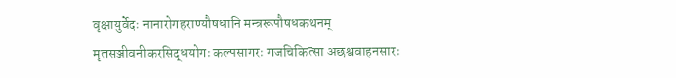वृक्षायुर्वेदः नानारोगहराण्यौषधानि मन्त्ररूपौषधकथनम् मृतसञ्जीवनीकरसिद्धयोगः कल्पसागरः गजचिकित्सा अछश्ववाहनसारः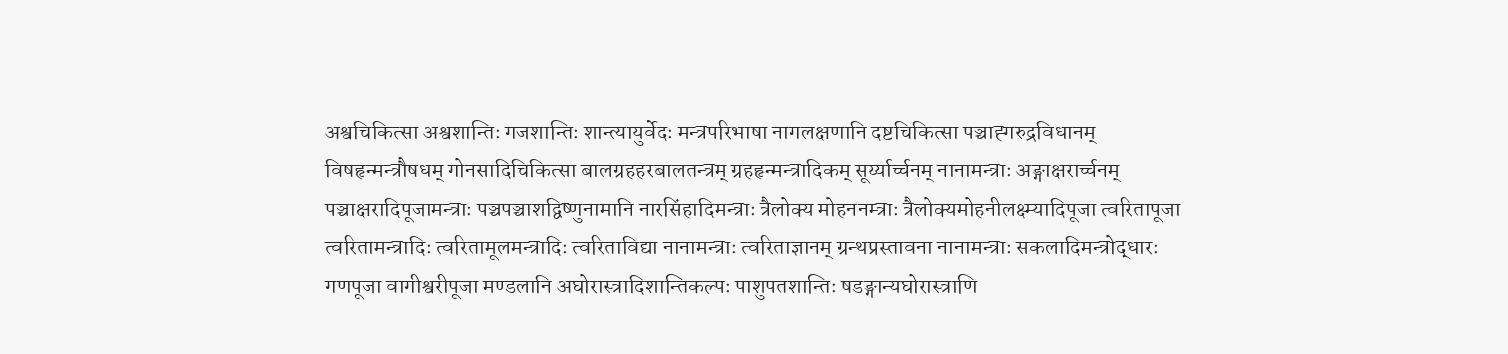अश्वचिकित्सा अश्वशान्तिः गजशान्तिः शान्त्यायुर्वेदः मन्त्रपरिभाषा नागलक्षणानि दष्टचिकित्सा पञ्चाह्गरुद्रविधानम् विषहृन्मन्त्रौषधम् गोनसादिचिकित्सा बालग्रहहरबालतन्त्रम् ग्रहहृन्मन्त्रादिकम् सूर्य्यार्च्चनम् नानामन्त्राः अङ्गाक्षरार्च्चनम् पञ्चाक्षरादिपूजामन्त्राः पञ्चपञ्चाशद्विष्णुनामानि नारसिंहादिमन्त्राः त्रैलोक्य मोहननम्त्राः त्रैलोक्यमोहनीलक्ष्म्यादिपूजा त्वरितापूजा त्वरितामन्त्रादिः त्वरितामूलमन्त्रादिः त्वरिताविद्या नानामन्त्राः त्वरिताज्ञानम् ग्रन्थप्रस्तावना नानामन्त्राः सकलादिमन्त्रोद्धारः गणपूजा वागीश्वरीपूजा मण्डलानि अघोरास्त्रादिशान्तिकल्पः पाशुपतशान्तिः षडङ्गान्यघोरास्त्राणि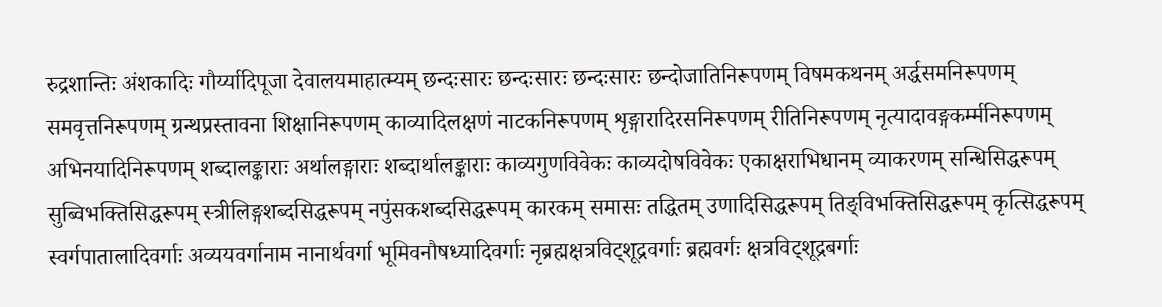रुद्रशान्तिः अंशकादिः गौर्य्यादिपूजा देवालयमाहात्म्यम् छन्दःसारः छन्दःसारः छन्दःसारः छन्दोजातिनिरूपणम् विषमकथनम् अर्द्धसमनिरूपणम् समवृत्तनिरूपणम् ग्रन्थप्रस्तावना शिक्षानिरूपणम् काव्यादिलक्षणं नाटकनिरूपणम् शृङ्गारादिरसनिरूपणम् रीतिनिरूपणम् नृत्यादावङ्गकर्म्मनिरूपणम् अभिनयादिनिरूपणम् शब्दालङ्काराः अर्थालङ्गाराः शब्दार्थालङ्काराः काव्यगुणविवेकः काव्यदोषविवेकः एकाक्षराभिधानम् व्याकरणम् सन्धिसिद्धरूपम् सुब्विभक्तिसिद्धरूपम् स्त्रीलिङ्गशब्दसिद्धरूपम् नपुंसकशब्दसिद्धरूपम् कारकम् समासः तद्धितम् उणादिसिद्धरूपम् तिङ्विभक्तिसिद्धरूपम् कृत्सिद्धरूपम् स्वर्गपातालादिवर्गाः अव्ययवर्गानाम नानार्थवर्गा भूमिवनौषध्यादिवर्गाः नृब्रह्मक्षत्रविट्शूद्रवर्गाः ब्रह्मवर्गः क्षत्रविट्शूद्रबर्गाः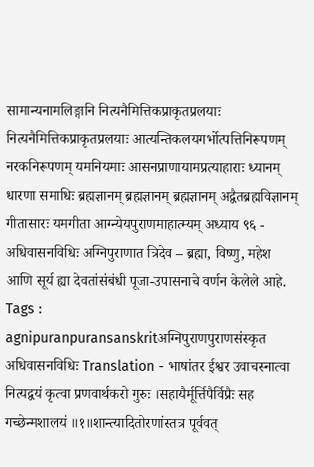सामान्यनामलिङ्गानि नित्यनैमित्तिकप्राकृतप्रलयाः नित्यनैमित्तिकप्राकृतप्रलयाः आत्यन्तिकलयगर्भोत्पत्तिनिरूपणम् नरकनिरूपणम् यमनियमाः आसनप्राणायामप्रत्याहाराः ध्यानम् धारणा समाधिः ब्रह्मज्ञानम् ब्रह्मज्ञानम् ब्रह्मज्ञानम् अद्वैतब्रह्मविज्ञानम् गीतासारः यमगीता आग्न्येयपुराणमाहात्म्यम् अध्याय ९६ - अधिवासनविधिः अग्निपुराणात त्रिदेव – ब्रह्मा, विष्णु, महेश आणि सूर्य ह्या देवतांसंबंधी पूजा-उपासनाचे वर्णन केलेले आहे. Tags : agnipuranpuransanskritअग्निपुराणपुराणसंस्कृत अधिवासनविधिः Translation - भाषांतर ईश्वर उवाचस्नात्वा नित्यद्वयं कृत्वा प्रणवार्थकरो गुरुः ।सहायैर्मूर्त्तिपैर्विप्रैः सह गच्छेन्मशालयं ॥१॥शान्त्यादितोरणांस्तत्र पूर्ववत्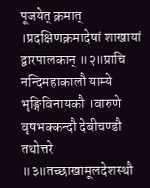पूजयेत् क्रमात् ।प्रदक्षिणक्रमादेषां शाखायां द्वारपालकान् ॥२॥प्राचि नन्दिमहाकालौ याम्ये भृङ्गिविनायकौ ।वारुणे वृषभक्कन्दौ देबीचण्डौ तथोत्तरे ॥३॥तच्छाखामूलदेशस्थौ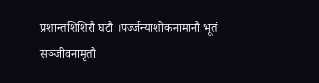प्रशान्तशिशिरौ घटौ ।पर्ज्जन्याशोकनामानौ भूतं सञ्जीवनामृतौ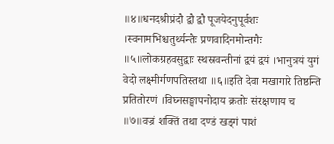॥४॥धनदश्रीप्रंदौ द्वौ द्वौ पूजयेदनुपूर्वशः ।स्वनामभिश्चतुर्थ्यन्तैः प्रणवादिनमोन्तगैः ॥५॥लोकग्रहवसुद्वाः स्थस्रवन्तीनां द्वयं द्वयं ।भानुत्रयं युगं वेदो लक्ष्मीर्गणपतिस्तथा ॥६॥इति देवा मखागारे तिष्ठन्ति प्रतितोरणं ।विघ्नसङ्घापनोदाय क्रतोः संरक्षणाय च ॥७॥वज्रं शक्तिं तथा दण्डं खड्गं पाशं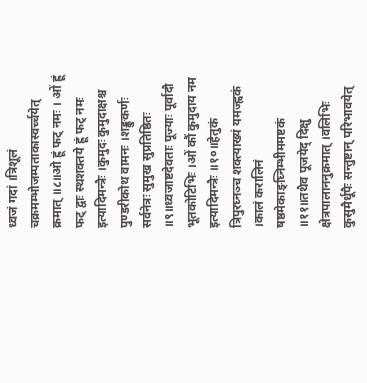ध्वजं गदां ।त्रिशूलं चक्रमम्भोजम्पताकास्वर्च्चयेत् क्रमात् ॥८॥ओ ह्रूं फट् नमः । ओं ह्रूं फट् द्वाः स्थशक्तये ह्रूं फट् नमः इत्यादिमन्त्रैः ।कुमुदः कुमुदाक्षश्च पुण्डरीकोथ वामनः ।शङ्कुकर्णः सर्वनेत्रः सुमुख सुप्रतिष्ठितः ॥९॥ध्वजाष्टदेवताः पूज्याः पूर्वादौ भूतकोटिभिः ।ओं कौं कुमुदाय नम इत्यादिमन्त्रैः ॥१०॥हेतुकं त्रिपुरघ्नञ्च शक्त्याख्यं यमज्ह्वकं ।कालं करालिनं षष्ठमेकाङ्घ्निम्भीममष्टकं ॥११॥तथैव पूजयेद् दिक्षु क्षेत्रपालाननुक्रमात् ।वलिभिः कुसुमैर्धूपैः सन्तुष्टान् परिभावयेत्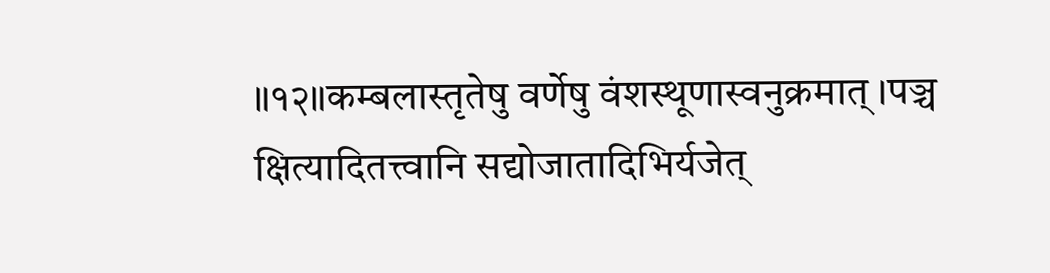॥१२॥कम्बलास्तृतेषु वर्णेषु वंशस्थूणास्वनुक्रमात् ।पञ्च क्षित्यादितत्त्वानि सद्योजातादिभिर्यजेत्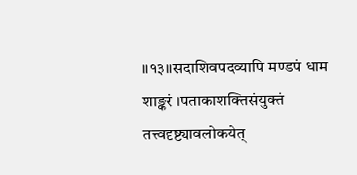॥१३॥सदाशिवपदव्यापि मण्डपं धाम शाङ्करं ।पताकाशक्तिसंयुक्तं तत्त्वदृष्ट्यावलोकयेत्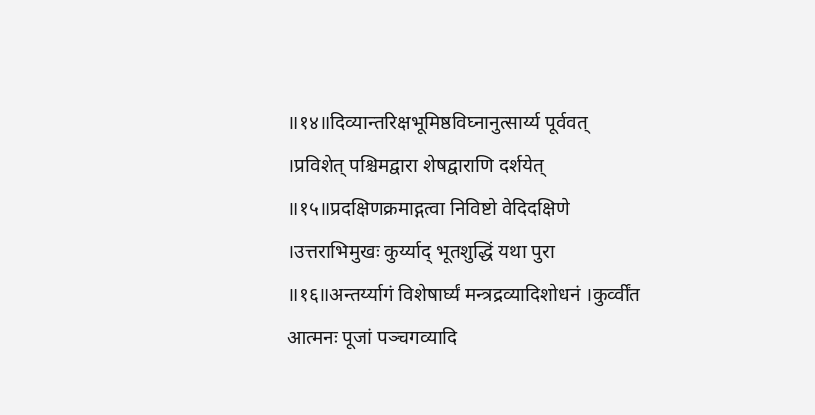॥१४॥दिव्यान्तरिक्षभूमिष्ठविघ्नानुत्सार्य्य पूर्ववत् ।प्रविशेत् पश्चिमद्वारा शेषद्वाराणि दर्शयेत् ॥१५॥प्रदक्षिणक्रमाद्गत्वा निविष्टो वेदिदक्षिणे ।उत्तराभिमुखः कुर्य्याद् भूतशुद्धिं यथा पुरा ॥१६॥अन्तर्य्यागं विशेषार्घ्यं मन्त्रद्रव्यादिशोधनं ।कुर्व्वींत आत्मनः पूजां पञ्चगव्यादि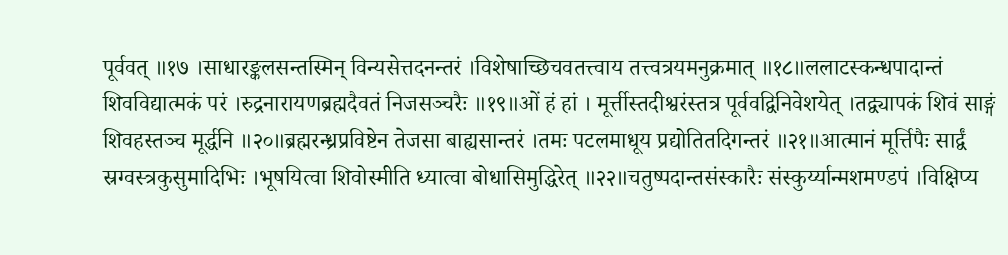पूर्ववत् ॥१७ ।साधारङ्कलसन्तस्मिन् विन्यसेत्तदनन्तरं ।विशेषाच्छिचवतत्त्वाय तत्त्वत्रयमनुक्रमात् ॥१८॥ललाटस्कन्धपादान्तं शिवविद्यात्मकं परं ।रुद्रनारायणब्रह्मदैवतं निजसञ्चरैः ॥१९॥ओं हं हां । मूर्त्तीस्तदीश्वरंस्तत्र पूर्ववद्विनिवेशयेत् ।तद्व्यापकं शिवं साङ्गं शिवहस्तञ्च मूर्द्धनि ॥२०॥ब्रह्मरन्ध्रप्रविष्टेन तेजसा बाह्यसान्तरं ।तमः पटलमाधूय प्रद्योतितदिगन्तरं ॥२१॥आत्मानं मूर्त्तिपैः सार्द्वं स्रग्वस्त्रकुसुमादिभिः ।भूषयित्वा शिवोस्मीति ध्यात्वा बोधासिमुद्धिरेत् ॥२२॥चतुष्पदान्तसंस्कारैः संस्कुर्य्यान्मशमण्डपं ।विक्षिप्य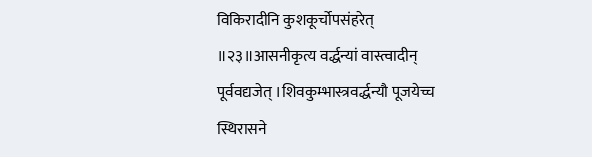विकिरादीनि कुशकूर्चोपसंहरेत् ॥२३॥आसनीकृत्य वर्द्धन्यां वास्त्वादीन् पूर्ववद्यजेत् ।शिवकुम्भास्त्रवर्द्धन्यौ पूजयेच्च स्थिरासने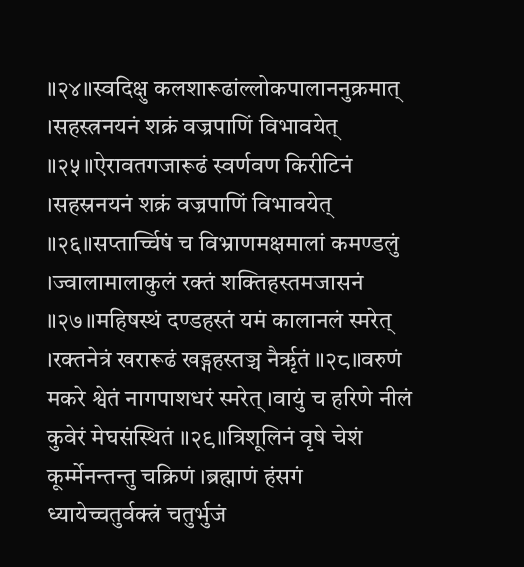॥२४॥स्वदिक्षु कलशारूढांल्लोकपालाननुक्रमात् ।सहस्त्रनयनं शक्रं वज्रपाणिं विभावयेत् ॥२५॥ऐरावतगजारूढं स्वर्णवण किरीटिनं ।सहस्रनयनं शक्रं वज्रपाणिं विभावयेत् ॥२६॥सप्तार्च्चिषं च विभ्राणमक्षमालां कमण्डलुं ।ज्वालामालाकुलं रक्तं शक्तिहस्तमजासनं ॥२७॥महिषस्थं दण्डहस्तं यमं कालानलं स्मरेत् ।रक्तनेत्रं खरारूढं खड्गहस्तञ्च नैर्ऋृतं ॥२८॥वरुणं मकरे श्वेतं नागपाशधरं स्मरेत् ।वायुं च हरिणे नीलं कुवेरं मेघसंस्थितं ॥२९॥त्रिशूलिनं वृषे चेशं कूर्म्मेनन्तन्तु चक्रिणं ।ब्रह्माणं हंसगं ध्यायेच्चतुर्वक्त्रं चतुर्भुजं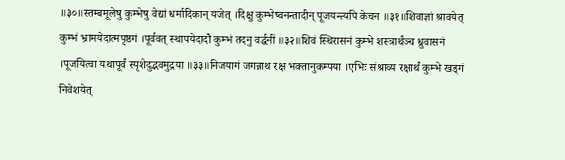॥३०॥स्तम्बमूलेषु कुम्भेषु वेद्यां धर्मादिकान् यजेत् ।दिक्षु कुम्भेष्वनन्तादीन् पूजयन्त्यपि केचन ॥३१॥शिवाज्ञां श्रावयेत् कुम्भं भ्रामयेदात्मपृष्ठगं ।पूर्ववत् स्थापयेदादौ कुम्भं तदनु वर्द्धनीं ॥३२॥शिवं स्थिरासनं कुम्भे शस्त्रार्थंञ्च ध्रुवासनं ।पूजयित्वा यथापूर्वं स्पृशेदुद्भवमुद्रया ॥३३॥निजयागं जगन्नाथ रक्ष भक्तानुकम्पया ।एभिः संश्राव्य रक्षार्थं कुम्भे खड्गं निवेशयेत्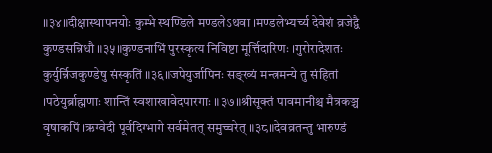॥३४॥दीक्षास्थापनयोः कुम्भे स्थण्डिले मण्डलेऽथवा ।मण्डलेभ्यर्च्य देवेशं व्रजेद्वै कुण्डसन्निधौ ॥३५॥कुण्डनाभिं पुरस्कृत्य निविष्टा मूर्त्तिदारिणः ।गुरोरादेशतः कुर्युर्न्निजकुण्डेषु संस्कृतिं ॥३६॥जपेयुर्जापिनः सङ्ख्यं मन्त्रमन्ये तु संहितां ।पठेयुर्ब्राह्मणाः शान्तिं स्वशाखावेदपारगाः ॥३७॥श्रीसूक्तं पावमानीश्च मैत्रकञ्च वृषाकपिं ।ऋग्वेदी पूर्वदिग्भागे सर्वमेतत् समुच्चरेत् ॥३८॥देवव्रतन्तु भारुण्डं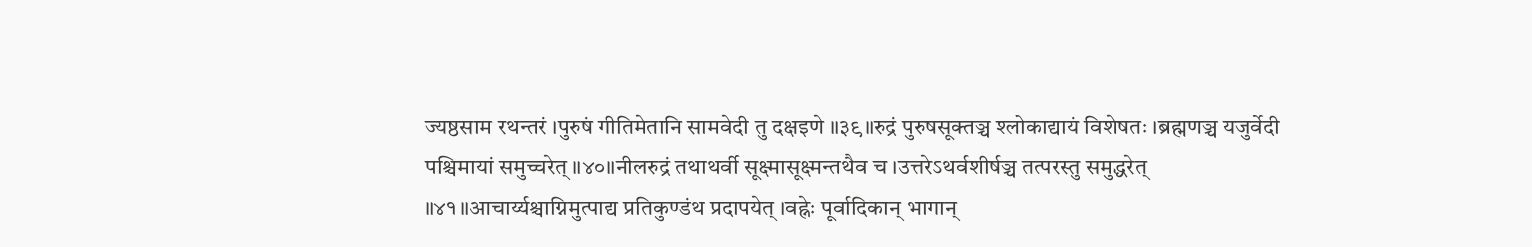ज्यष्ठसाम रथन्तरं ।पुरुषं गीतिमेतानि सामवेदी तु दक्षइणे ॥३९॥रुद्रं पुरुषसूक्तञ्च श्लोकाद्यायं विशेषतः ।ब्रह्मणञ्च यजुर्वेदी पश्चिमायां समुच्चरेत् ॥४०॥नीलरुद्रं तथाथर्वी सूक्ष्मासूक्ष्मन्तथैव च ।उत्तरेऽथर्वशीर्षञ्च तत्परस्तु समुद्धरेत् ॥४१॥आचार्य्यश्चाग्निमुत्पाद्य प्रतिकुण्डंथ प्रदापयेत् ।वह्नेः पूर्वादिकान् भागान्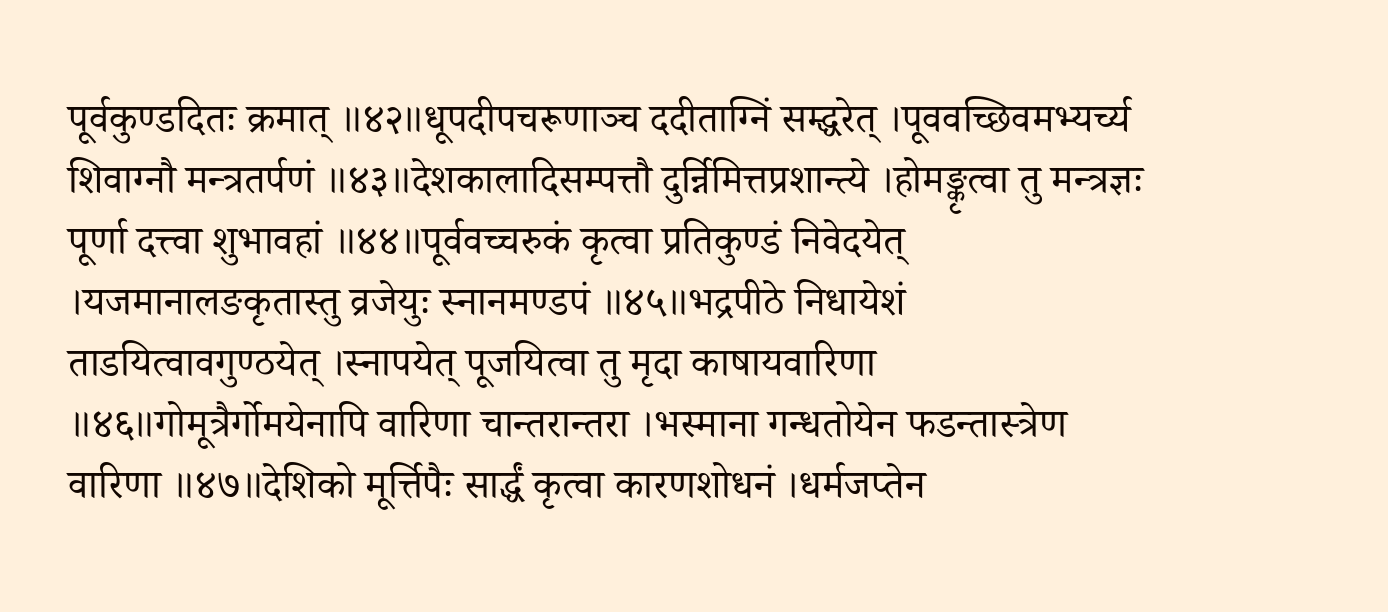पूर्वकुण्डदितः क्रमात् ॥४२॥धूपदीपचरूणाञ्च ददीताग्निं सम्द्धरेत् ।पूववच्छिवमभ्यर्च्य शिवाग्नौ मन्त्रतर्पणं ॥४३॥देशकालादिसम्पत्तौ दुर्न्निमित्तप्रशान्त्ये ।होमङ्कृत्वा तु मन्त्रज्ञः पूर्णा दत्त्वा शुभावहां ॥४४॥पूर्ववच्चरुकं कृत्वा प्रतिकुण्डं निवेदयेत् ।यजमानालङकृतास्तु व्रजेयुः स्नानमण्डपं ॥४५॥भद्रपीठे निधायेशं ताडयित्वावगुण्ठयेत् ।स्नापयेत् पूजयित्वा तु मृदा काषायवारिणा ॥४६॥गोमूत्रैर्गोमयेनापि वारिणा चान्तरान्तरा ।भस्माना गन्धतोयेन फडन्तास्त्रेण वारिणा ॥४७॥देशिको मूर्त्तिपैः सार्द्धं कृत्वा कारणशोधनं ।धर्मजप्तेन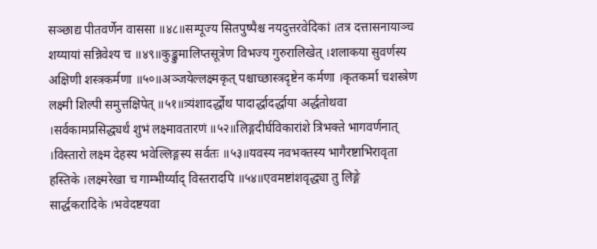सञ्छाद्य पीतवर्णेन वाससा ॥४८॥सम्पूज्य सितपुष्पैश्च नयदुत्तरवेदिकां ।तत्र दत्तासनायाञ्च शय्यायां सन्निवेश्य च ॥४९॥कुङ्कुमालिप्तसूत्रेण विभज्य गुरुरालिखेत् ।शलाकया सुवर्णस्य अक्षिणी शस्त्रकर्मणा ॥५०॥अञ्जयेल्लक्ष्मकृत् पश्चाच्छास्त्रदृष्टेन कर्मणा ।कृतकर्मा चशस्त्रेण लक्ष्मी शिल्पी समुत्तक्षिपेत् ॥५१॥त्र्यंशादर्द्धोथ पादार्द्धादर्द्धाया अर्द्धतोथवा ।सर्वकामप्रसिद्ध्यर्थं शुभं लक्ष्मावतारणं ॥५२॥लिङ्गदीर्घविकारांशे त्रिभक्ते भागवर्णनात् ।विस्तारो लक्ष्म देहस्य भवेल्लिङ्गस्य सर्वतः ॥५३॥यवस्य नवभक्तस्य भागैरष्टाभिरावृता हस्तिके ।लक्ष्मरेखा च गाम्भीर्य्याद् विस्तरादपि ॥५४॥एवमष्टांशवृद्ध्या तु लिङ्गे सार्द्धकरादिके ।भवेदष्टयवा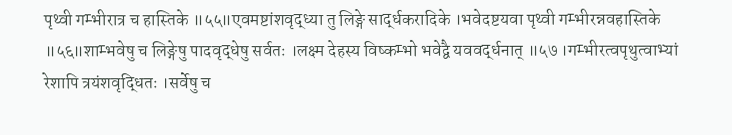पृथ्वी गम्भीरात्र च हास्तिके ॥५५॥एवमष्टांशवृद्ध्या तु लिङ्गे सार्द्धकरादिके ।भवेदष्टयवा पृथ्वी गम्भीरन्नवहास्तिके ॥५६॥शाम्भवेषु च लिङ्गेषु पादवृद्धेषु सर्वतः ।लक्ष्म देहस्य विष्कम्भो भवेद्वै यववर्द्धनात् ॥५७ ।गम्भीरत्वपृथुत्वाभ्यां रेशापि त्रयंशवृद्धितः ।सर्वेषु च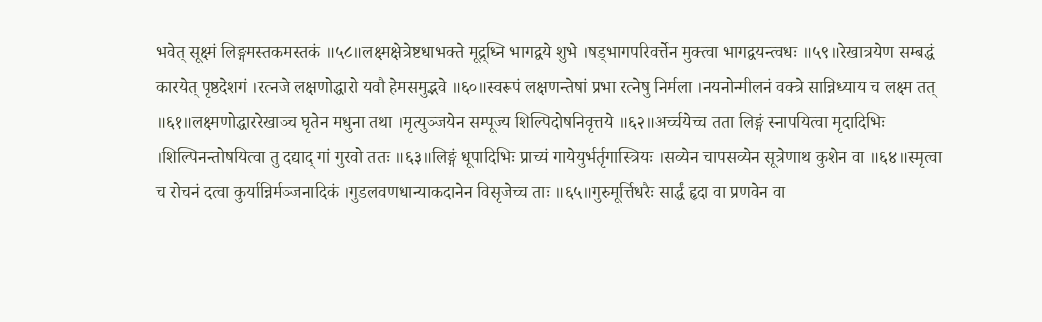भवेत् सूक्ष्मं लिङ्गमस्तकमस्तकं ॥५८॥लक्ष्मक्षेत्रेष्टधाभक्ते मूद्र्ध्नि भागद्वये शुभे ।षड्भागपरिवर्त्तेन मुक्त्वा भागद्वयन्त्वधः ॥५९॥रेखात्रयेण सम्बद्धं कारयेत् पृष्ठदेशगं ।रत्नजे लक्षणोद्धारो यवौ हेमसमुद्भवे ॥६०॥स्वरूपं लक्षणन्तेषां प्रभा रत्नेषु निर्मला ।नयनोन्मीलनं वक्त्रे सान्निध्याय च लक्ष्म तत् ॥६१॥लक्ष्मणोद्धाररेखाञ्च घृतेन मधुना तथा ।मृत्युञ्जयेन सम्पूज्य शिल्पिदोषनिवृत्तये ॥६२॥अर्च्चयेच्च तता लिङ्गं स्नापयित्वा मृदादिभिः ।शिल्पिनन्तोषयित्वा तु दद्याद् गां गुरवो ततः ॥६३॥लिङ्गं धूपादिभिः प्राच्यं गायेयुर्भर्तृगास्त्रियः ।सव्येन चापसव्येन सूत्रेणाथ कुशेन वा ॥६४॥स्मृत्वा च रोचनं दत्वा कुर्यान्निर्मञ्जनादिकं ।गुडलवणधान्याकदानेन विसृजेच्च ताः ॥६५॥गुरुमूर्त्तिधरैः सार्द्धं हृदा वा प्रणवेन वा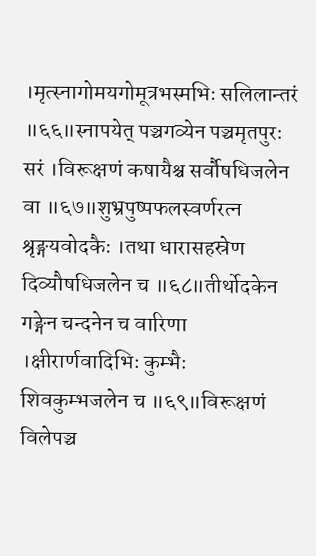।मृत्स्नागोमयगोमूत्रभस्मभिः सलिलान्तरं ॥६६॥स्नापयेत् पञ्चगव्येन पञ्चमृतपुरः सरं ।विरूक्षणं कषायैश्च सर्वौषधिजलेन वा ॥६७॥शुभ्रपुष्पफलस्वर्णरत्न श्रृङ्गयवोदकैः ।तथा धारासहस्रेण दिव्यौषधिजलेन च ॥६८॥तीर्थोदकेन गङ्गेन चन्दनेन च वारिणा ।क्षीरार्णवादिभिः कुम्भैः शिवकुम्भजलेन च ॥६९॥विरूक्षणं विलेपञ्च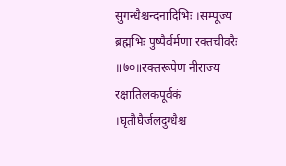सुगन्धैश्चन्दनादिभिः ।सम्पूज्य ब्रह्मभिः पुष्पैर्वर्मणा रक्तचीवरैः ॥७०॥रक्तरूपेण नीराज्य रक्षातिलकपूर्वकं ।घृतौघैर्जलदुग्धैश्च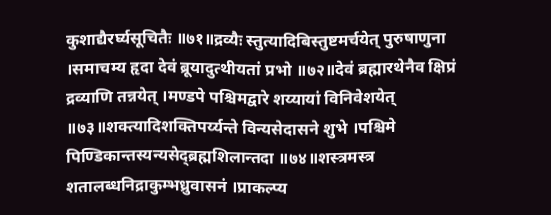कुशाद्यैरर्घ्यसूचितैः ॥७१॥द्रव्यैः स्तुत्यादिबिस्तुष्टमर्चयेत् पुरुषाणुना ।समाचम्य हृदा देवं ब्रूयादुत्थीयतां प्रभो ॥७२॥देवं ब्रह्मारथेनैव क्षिप्रं द्रव्याणि तन्नयेत् ।मण्डपे पश्चिमद्वारे शय्यायां विनिवेशयेत् ॥७३॥शक्त्यादिशक्तिपर्य्यन्ते विन्यसेदासने शुभे ।पश्चिमे पिण्डिकान्तस्यन्यसेद्ब्रह्मशिलान्तदा ॥७४॥शस्त्रमस्त्र शतालब्धनिद्राकुम्भध्रुवासनं ।प्राकल्प्य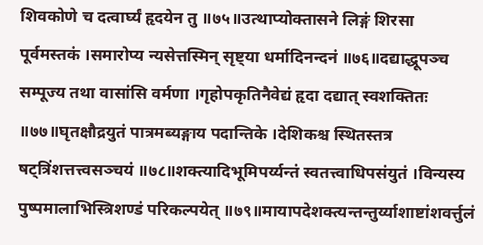शिवकोणे च दत्वार्घ्यं हृदयेन तु ॥७५॥उत्थाप्योक्तासने लिङ्गं शिरसा पूर्वमस्तकं ।समारोप्य न्यसेत्तस्मिन् सृष्ट्या धर्मादिनन्दनं ॥७६॥दद्याद्धूपञ्च सम्पूज्य तथा वासांसि वर्मणा ।गृहोपकृतिनैवेद्यं हृदा दद्यात् स्वशक्तितः ॥७७॥घृतक्षौद्रयुतं पात्रमब्यङ्गाय पदान्तिके ।देशिकश्च स्थितस्तत्र षट्त्रिंशत्तत्त्वसञ्चयं ॥७८॥शक्त्यादिभूमिपर्य्यन्तं स्वतत्त्वाधिपसंयुतं ।विन्यस्य पुष्पमालाभिस्त्रिशण्डं परिकल्पयेत् ॥७९॥मायापदेशक्त्यन्तन्तुर्य्याशाष्टांशवर्त्तुलं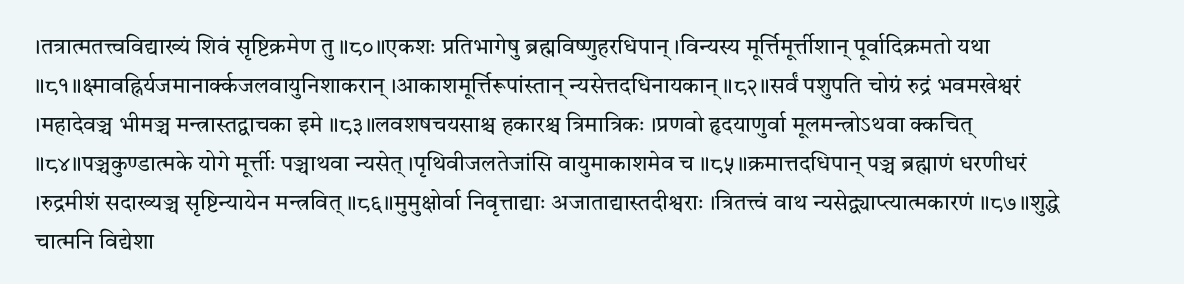।तत्रात्मतत्त्वविद्याख्यं शिवं सृष्टिक्रमेण तु ॥८०॥एकशः प्रतिभागेषु ब्रह्मविष्णुहरधिपान् ।विन्यस्य मूर्त्तिमूर्त्तीशान् पूर्वादिक्रमतो यथा ॥८१॥क्ष्मावह्निर्यजमानार्क्कजलवायुनिशाकरान् ।आकाशमूर्त्तिरूपांस्तान् न्यसेत्तदधिनायकान् ॥८२॥सर्वं पशुपति चोग्रं रुद्रं भवमखेश्वरं ।महादेवञ्च भीमञ्च मन्त्रास्तद्वाचका इमे ॥८३॥लवशषचयसाश्च हकारश्च त्रिमात्रिकः ।प्रणवो हृदयाणुर्वा मूलमन्त्रोऽथवा क्कचित् ॥८४॥पञ्चकुण्डात्मके योगे मूर्त्तीः पञ्चाथवा न्यसेत् ।पृथिवीजलतेजांसि वायुमाकाशमेव च ॥८५॥क्रमात्तदधिपान् पञ्च ब्रह्माणं धरणीधरं ।रुद्रमीशं सदाख्यञ्च सृष्टिन्यायेन मन्त्रवित् ॥८६॥मुमुक्षोर्वा निवृत्ताद्याः अजाताद्यास्तदीश्वराः ।त्रितत्त्वं वाथ न्यसेद्व्याप्त्यात्मकारणं ॥८७॥शुद्धे चात्मनि विद्येशा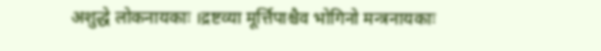अशुद्धे लोकनायकाः ।द्रष्टव्या मूर्त्तिपाश्चैव भोगिनो मन्त्रनायकाः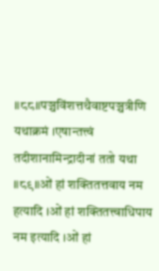॥८८॥पञ्चविंशत्तथैवाष्टपञ्चत्रीणि यथाक्रमं ।एषान्तत्त्वं तदीशानामिन्द्रादीनां ततो यथा ॥८९॥ओं हां शक्तितत्तवाय नम हत्यादि ।ओं हां शक्तितत्त्वाधिपाय नम इत्यादि ।ओं हां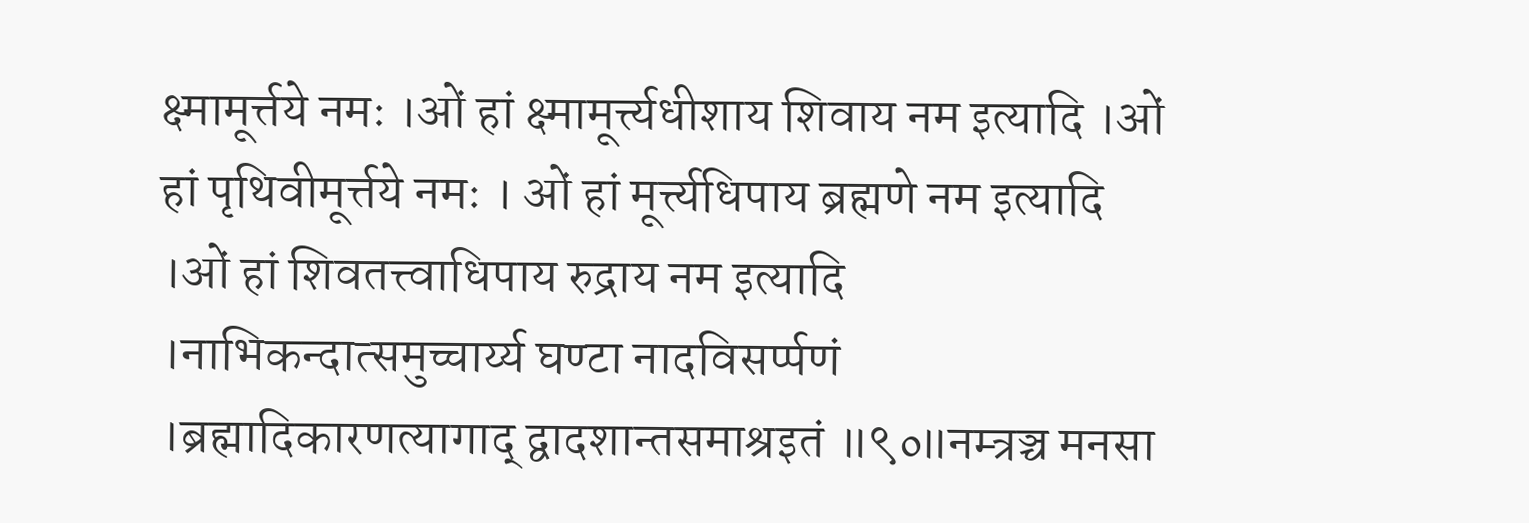क्ष्मामूर्त्तये नमः ।ओं हां क्ष्मामूर्त्त्यधीशाय शिवाय नम इत्यादि ।ओं हां पृथिवीमूर्त्तये नमः । ओं हां मूर्त्त्यधिपाय ब्रह्मणे नम इत्यादि ।ओं हां शिवतत्त्वाधिपाय रुद्राय नम इत्यादि ।नाभिकन्दात्समुच्चार्य्य घण्टा नादविसर्प्पणं ।ब्रह्मादिकारणत्यागाद् द्वादशान्तसमाश्रइतं ॥९०॥नम्त्रञ्च मनसा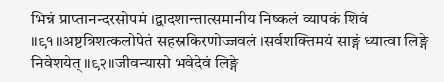भिन्नं प्राप्तानन्दरसोपमं ।द्वादशान्तात्समानीय निष्कलं व्यापकं शिवं ॥९१॥अष्टत्रिशत्कलोपेतं सहस्रकिरणोज्जवलं ।सर्वशक्तिमयं साङ्गं ध्यात्वा लिङ्गे निवेशयेत् ॥९२॥जीवन्यासो भवेदेवं लिङ्गे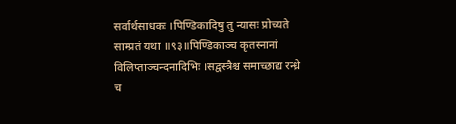सर्वार्थसाधकः ।पिण्डिकादिषु तु न्यासः प्रोच्यते साम्प्रतं यथा ॥९३॥पिण्डिकाञ्च कृतस्नानां विलिप्ताञ्चन्दनादिभिः ।सद्वस्त्रैश्च समाच्छाद्य रन्ध्रे च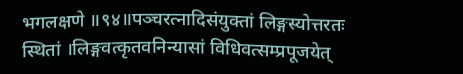भगलक्षणे ॥९४॥पञ्चरत्नादिसंयुक्तां लिङ्गस्योत्तरतः स्थितां ।लिङ्गवत्कृतवनिन्यासां विधिवत्सम्प्रपूजयेत्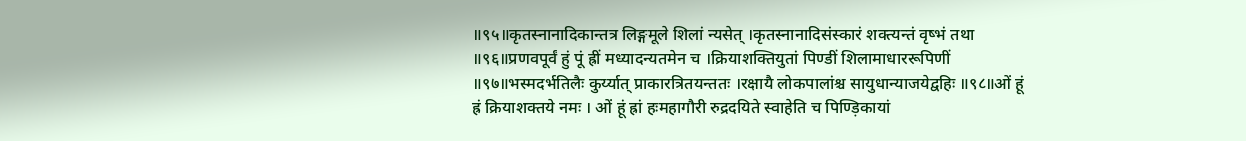॥९५॥कृतस्नानादिकान्तत्र लिङ्गमूले शिलां न्यसेत् ।कृतस्नानादिसंस्कारं शक्त्यन्तं वृष्भं तथा ॥९६॥प्रणवपूर्वं हुं पूं ह्रीं मध्यादन्यतमेन च ।क्रियाशक्तियुतां पिण्डीं शिलामाधाररूपिणीं ॥९७॥भस्मदर्भतिलैः कुर्य्यात् प्राकारत्रितयन्ततः ।रक्षायै लोकपालांश्च सायुधान्याजयेद्वहिः ॥९८॥ओं हूं ह्रं क्रियाशक्तये नमः । ओं हूं ह्रां हःमहागौरी रुद्रदयिते स्वाहेति च पिण्ड़िकायां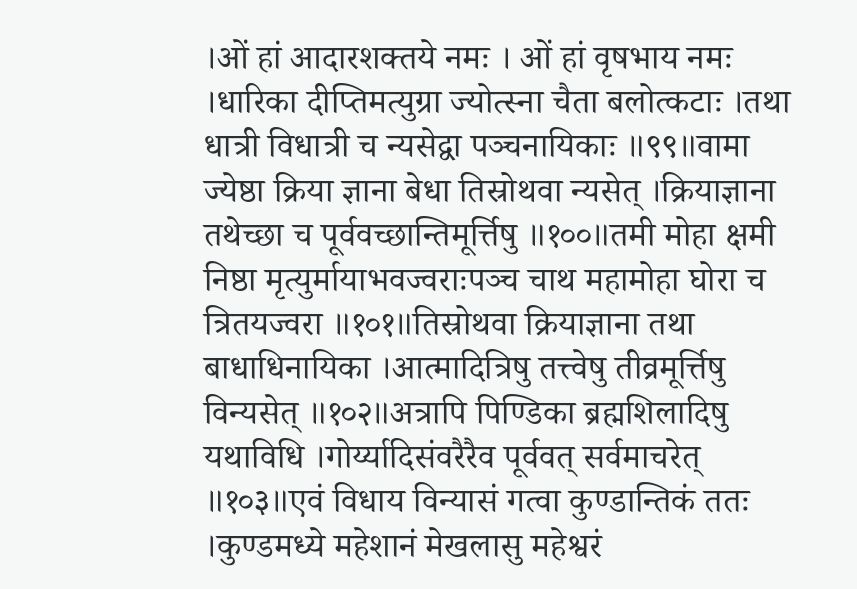।ओं हां आदारशक्तये नमः । ओं हां वृषभाय नमः ।धारिका दीप्तिमत्युग्रा ज्योत्स्ना चैता बलोत्कटाः ।तथा धात्री विधात्री च न्यसेद्वा पञ्चनायिकाः ॥९९॥वामा ज्येष्ठा क्रिया ज्ञाना बेधा तिस्रोथवा न्यसेत् ।क्रियाज्ञाना तथेच्छा च पूर्ववच्छान्तिमूर्त्तिषु ॥१००॥तमी मोहा क्षमी निष्ठा मृत्युर्मायाभवज्वराःपञ्च चाथ महामोहा घोरा च त्रितयज्वरा ॥१०१॥तिस्रोथवा क्रियाज्ञाना तथा बाधाधिनायिका ।आत्मादित्रिषु तत्त्वेषु तीव्रमूर्त्तिषु विन्यसेत् ॥१०२॥अत्रापि पिण्डिका ब्रह्मशिलादिषु यथाविधि ।गोर्य्यादिसंवरैरैव पूर्ववत् सर्वमाचरेत् ॥१०३॥एवं विधाय विन्यासं गत्वा कुण्डान्तिकं ततः ।कुण्डमध्ये महेशानं मेखलासु महेश्वरं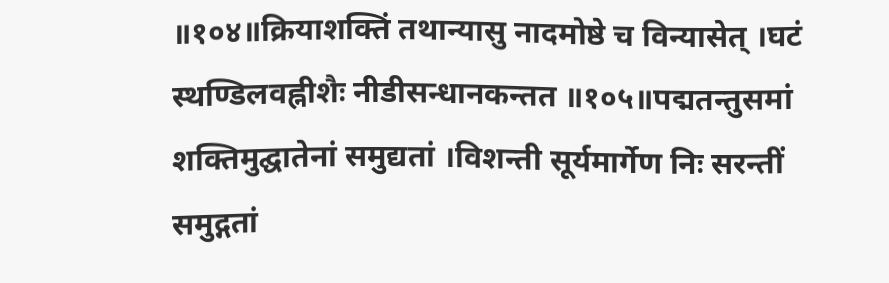॥१०४॥क्रियाशक्तिं तथान्यासु नादमोष्ठे च विन्यासेत् ।घटं स्थण्डिलवह्नीशैः नीडीसन्धानकन्तत ॥१०५॥पद्मतन्तुसमां शक्तिमुद्घातेनां समुद्यतां ।विशन्ती सूर्यमार्गेण निः सरन्तीं समुद्गतां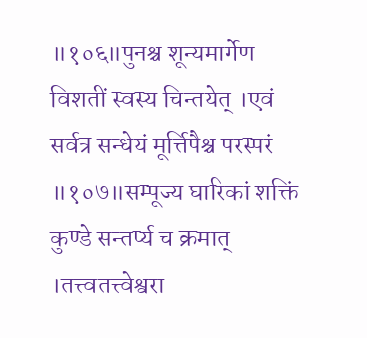॥१०६॥पुनश्च शून्यमार्गेण विशतीं स्वस्य चिन्तयेत् ।एवं सर्वत्र सन्धेयं मूर्त्तिपैश्च परस्परं ॥१०७॥सम्पूज्य घारिकां शक्तिं कुण्डे सन्तर्प्य च क्रमात् ।तत्त्वतत्त्वेश्वरा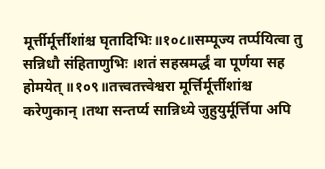मूर्त्तीर्मूर्त्तीशांश्च घृतादिभिः॥१०८॥सम्पूज्य तर्प्पयित्वा तु सन्निधौ संहिताणुभिः ।शतं सहस्रमर्द्धं वा पूर्णया सह होमयेत् ॥१०९॥तत्त्वतत्त्वेश्वरा मूर्त्तिर्मूर्त्तीशांश्च करेणुकान् ।तथा सन्तर्प्य सान्निध्ये जुहुयुर्मूर्त्तिपा अपि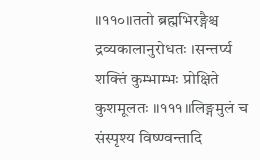॥११०॥ततो ब्रह्मभिरङ्गैश्च द्रव्यकालानुरोधतः ।सन्तर्प्य शक्तिं कुम्भाम्भः प्रोक्षिते कुशमूलतः ॥१११॥लिङ्गमुलं च संस्पृश्य विष्ण्वन्तादि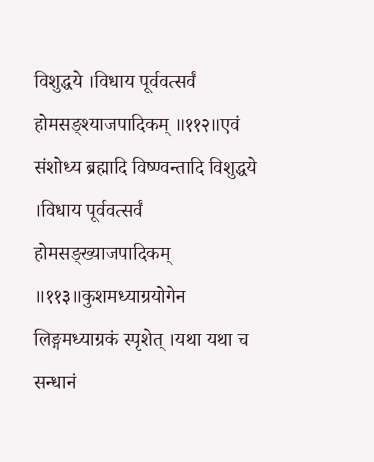विशुद्धये ।विधाय पूर्ववत्सर्वं होमसङ्श्याजपादिकम् ॥११२॥एवं संशोध्य ब्रह्मादि विष्ण्वन्तादि विशुद्धये ।विधाय पूर्ववत्सर्वं होमसङ्ख्याजपादिकम् ॥११३॥कुशमध्याग्रयोगेन लिङ्गमध्याग्रकं स्पृशेत् ।यथा यथा च सन्धानं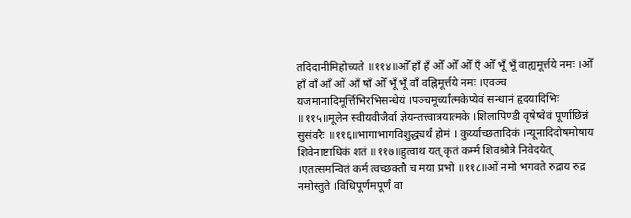तदिदानीमिहोच्यते ॥११४॥ओँ हाँ हँ ओँ ओँ ओँ एँ ओँ भूँ भूँ वाह्यमूर्त्तये नमः ।ओँ हाँ वाँ आँ ओं आँ षाँ ओँ भूँ भूँ वाँ वह्निमूर्त्तये नमः ।एवञ्च यजमानादिमूर्त्तिभिरभिसन्धेयं ।पञ्चमूर्च्यांत्मकेप्येवं सन्धानं हृदयादिभिः ॥११५॥मूलेन स्वीयवीजैर्वा ज्ञेयन्तत्त्वात्रयात्मके ।शिलापिण्डी वृषेष्वेवं पूर्णाछिन्नं सुसंवरैः ॥११६॥भागाभागविशुद्ध्यर्थं होमं । कुर्य्याच्छतादिकं ।न्यूनादिदोषमोषाय शिवेनाष्टाधिकं शतं ॥११७॥हुत्वाथ यत् कृतं कर्म्म शिवश्रोत्रे निवेदयेत् ।एतत्समन्वितं कर्म त्वच्छक्तौ च मया प्रभो ॥११८॥ओं नमो भगवते रुद्राय रुद्र नमोस्तुते ।विधिपूर्णमपूर्णं वा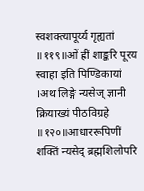स्वशक्त्यापूर्य्य गृह्यतां ॥११९॥ओं ह्रीं शाङ्करि पूरय स्वाहा इति पिण्डिकायां ।अथ लिङ्गे न्यसेज् ज्ञानी क्रियाख्यं पीठविग्रहे ॥१२०॥आधाररूपिणीं शक्तिं न्यसेद् ब्रह्मशिलोपरि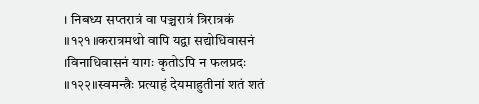। निबध्य सप्तरात्रं वा पञ्चरात्रं त्रिरात्रकं ॥१२१॥करात्रमथो वापि यद्वा सद्योधिवासनं ।विनाधिवासनं यागः कृतोऽपि न फलप्रदः ॥१२२॥स्वमन्त्रैः प्रत्याहं देयमाहुतीनां शतं शतं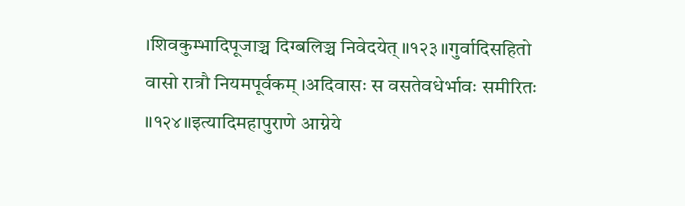।शिवकुम्भादिपूजाञ्च दिग्बलिञ्च निवेदयेत् ॥१२३॥गुर्वादिसहितो वासो रात्रौ नियमपूर्वकम् ।अदिवासः स वसतेवधेर्भावः समीरितः ॥१२४॥इत्यादिमहापुराणे आग्नेये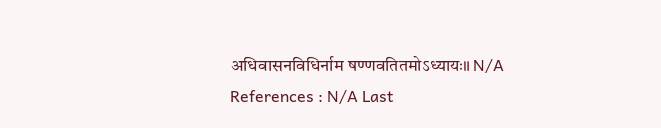अधिवासनविधिर्नाम षण्णवतितमोऽध्यायः॥ N/A References : N/A Last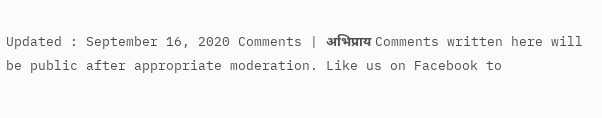Updated : September 16, 2020 Comments | अभिप्राय Comments written here will be public after appropriate moderation. Like us on Facebook to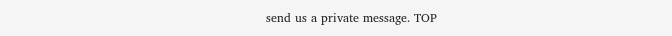send us a private message. TOP